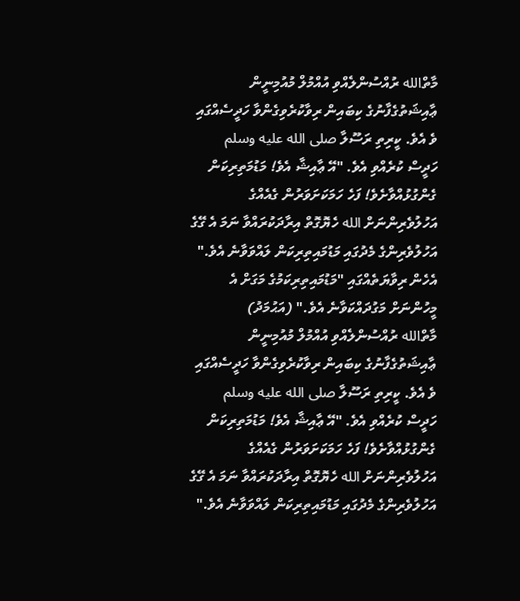މާތްالله ރުއްސުންލެއްވި އުއްމުލް މުއުމިނީން ޢާއިޝަތުގެފާނުގެ ކިބައިން ރިވާކުރެވިގެންވާ ހަދީސެއްގައި ވެ އެވެ. ކީރިތި ރަސޫލާ صلى الله عليه وسلم ހަދީސް ކުރެއްވި އެވެ. "އޭ ޢާއިޝާ އެވެ! މަޑުމަތިރިކަން ގެންގުޅުއްވާށެވެ! ފަހެ ހަމަކަށަވަރުން ގެއެއްގެ އަހުލުވެރިންނަށް الله ހެޔޮގޮތް އިރާދަކުރައްވާ ނަމަ އެ ގޭގެ އަހުލުވެރިންގެ މެދުގައި މަޑުމައިތިރިކަން ލައްވަވާނެ އެވެ." އެހެން ރިވާޔަތެއްގައި "މަޑުމައިތިރިކަމުގެ މަގަށް އެ މީހުންނަށް މަގުދައްކަވާނެ އެވެ." (އަޙުމަދު)
މާތްالله ރުއްސުންލެއްވި އުއްމުލް މުއުމިނީން ޢާއިޝަތުގެފާނުގެ ކިބައިން ރިވާކުރެވިގެންވާ ހަދީސެއްގައި ވެ އެވެ. ކީރިތި ރަސޫލާ صلى الله عليه وسلم ހަދީސް ކުރެއްވި އެވެ. "އޭ ޢާއިޝާ އެވެ! މަޑުމަތިރިކަން ގެންގުޅުއްވާށެވެ! ފަހެ ހަމަކަށަވަރުން ގެއެއްގެ އަހުލުވެރިންނަށް الله ހެޔޮގޮތް އިރާދަކުރައްވާ ނަމަ އެ ގޭގެ އަހުލުވެރިންގެ މެދުގައި މަޑުމައިތިރިކަން ލައްވަވާނެ އެވެ."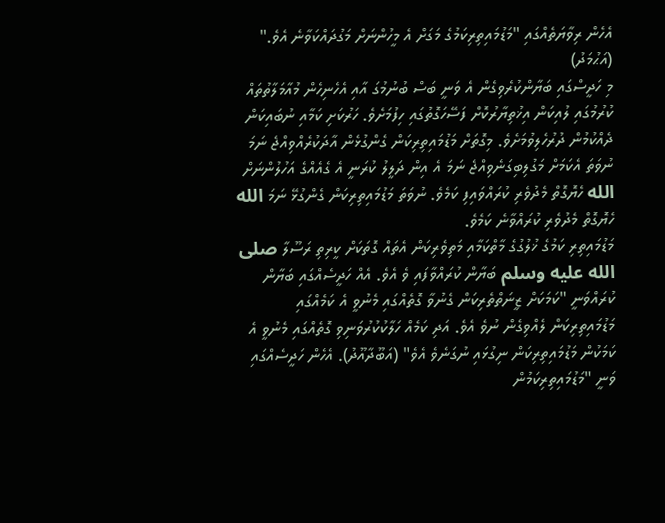އެހެން ރިވާޔަތެއްގައި "މަޑުމައިތިރިކަމުގެ މަގަށް އެ މީހުންނަށް މަގުދައްކަވާނެ އެވެ." (އަޙުމަދު)
މި ހަދީސްގައި ބަޔާންކުރެވިގެން އެ ވަނީ ބަސް ބުނުމުގަ އާއި އެހެނިހެން މުއާމަލާތުތައް ކުރުމުގައި ލުއިކަން އިޚުތިޔާރުކޮށް ފަސޭހަގޮތުގައި ހިފުމަށެވެ. ހަރުކަށި ކަމާއި ނުބައިކަން ދެއްކުމުން ދުރުހެލިވުމަށެވެ. މިގޮތަށް މަޑުމައިތިރިކަން ގެންގުޅެން އާދަކުރެއްވިއްޖެ ނަމަ ނުވަތަ އެކަމަށް މަގުލިބިގަނެވިއްޖެ ނަމަ އެ އިން ދަލީލު ކުރަނީ އެ ގެއެއްގެ އަހުލުންނަށް الله ހެޔޮގޮތް މެދުވެރި ކުރައްވައިފި ކަމެވެ. ނުވަތަ މަޑުމައިތިރިކަން ގެންގުޅޭ ނަމަ الله ހެޔޮގޮތް މެދުވެރި ކުރައްވާނެ ކަމެވެ.
މަޑުމައިތިރި ކަމުގެ ޚުލުގުގެ މާތްކަމާއި މަތިވެރިކަން އެތައް ގޮތަކަށް ކީރިތި ރަސޫލާ صلى الله عليه وسلم ބަޔާން ކުރައްވާފައި ވެ އެވެ. އެއް ހަދީސެއްގައި ބަޔާން ކުރައްވަނީ "ކަމަކަށް ޒީނަތްތެރިކަން ގެނުވާ ގޮތެއްގައި މެނުވީ އެ ކަމެއްގައި މަޑުމައިތިރިކަން ލެއްވިގެން ނުވެ އެވެ. އަދި ކަމެއް ހަލާކުކުރުވަނިވި ގޮތެއްގައި މެނުވީ އެ ކަމަކުން މަޑުމައިތިރިކަން ނިގުޅައި ނުގަނެވެ އެވެ" (އަބޫދާއޫދު). އެހެން ހަދީސެއްގައި ވަނީ "މަޑުމައިތިރިކަމުން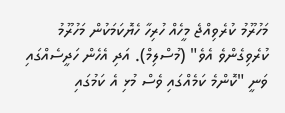މަހުރޫމު ކުރެވިއްޖެ މީހެއް ހުރިހާ ހެޔޮކަމަކުން މަހުރޫމު ކުރެވިގެންވެ އެވެ" (މުސްލިމް). އަދި އެހެން ހަދީސެއްގައި ވަނީ "ކޮންމެ ކަމެއްގައި ވެސް މުޅި އެ ކަމުގައި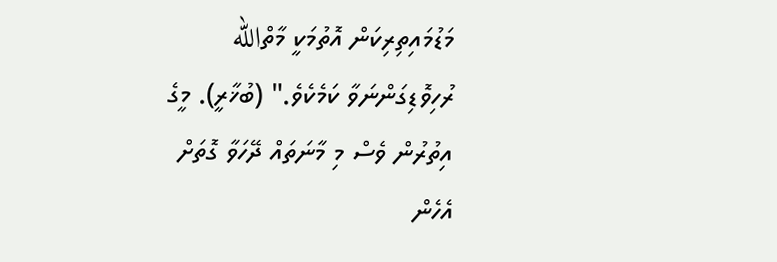މަޑުމައިތިރިކަން އޮތުމަކީ މާތްالله ރުހިވޮޑިގަންނަވާ ކަމެކެވެ." (ބުޚާރީ). މީގެ އިތުރުން ވެސް މި މާނަތައް ދޭހަވާ ގޮތަށް އެހެން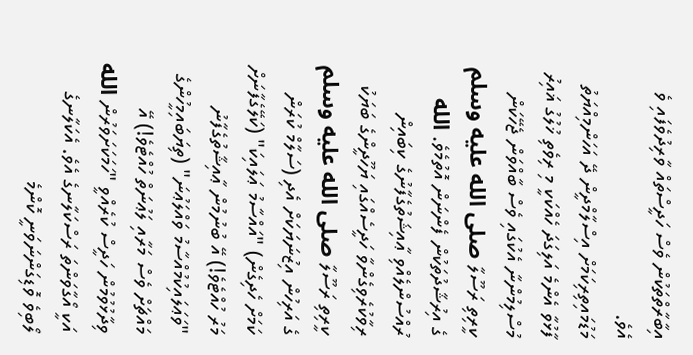އިބާރާތްތަކުން ވެސް ހަދީސްތައް ވާރިދުވެފައި ވެ އެވެ.
މަޑުމައިތިރިކަމަށް އިސްލާމްދީން ދޭ އަހަންމިއްޔަތު ފާޅުވާ އެންމެ އަލިގަދަ ހެއްކަކީ މި ރިވެތި ޚުލުގު ޣައިރު މުސްލިމުންނާ އެކުގައި ވެސް ބާއްވަން ޖެހޭކަން ކީރިތި ރަސޫލާ صلى الله عليه وسلم ގެ އިރުޝާދުތަކުން ފެންނަން އޮތުމެވެ. الله ރުއްސުންލެއްވި ޢާއިޝަތުގެފާނުގެ ކިބައިން ރިވާކުރެވިގެންވާ ހަދީސެއްގައި ޔަހޫދީންގެ ބަޔަކު ކީރިތި ރަސޫލާ صلى الله عليه وسلم ގެ އަރިހުން އިޒުނަޔަކަށް އެދި (ސަލާމް ކުރަން ކަމަށް ހެދިގެން) "އައްސާމު ޢަލައިކަ" (ކަލޭގެފާނަށް މަރު ހުއްޓެވެ!) އޭ ބުނުމުން ޢާއިޝާތުގެފާނު "ވަޢަލައިކުމުއްސާމު ވައްލަޢުނަ" (ތިޔަބައިމީހުންގެ މައްޗަށް ވެސް މަރާއި ލަޢުނަތް ހުއްޓެވެ!) އޭ ވިދާޅުވުމުން ހަދީސް ކުރެއްވީ "ހަމަކަށަވަރުން الله އަކީ އޯގާވަންތަ ރަސްކަލާނގެ އެވެ. އެކަލާނގެ ލޯބިވެ ވޮޑިގަންނަވަނީ ކޮންމެ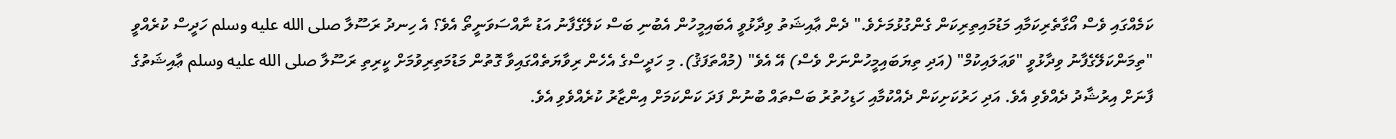ކަމެއްގައި ވެސް އޯގާތެރިކަމާއި މަޑުމައިތިރިކަން ގެންގުޅުމަށެވެ." ދެން ޢާއިޝަތު ވިދާޅުވީ އެބައިމީހުން އެބުނި ބަސް ކަލޭގެފާނު އަޑު ނާއްސަވަނީތޯ އެވެ؟ އެ ހިނދު ރަސޫލާ صلى الله عليه وسلم ހަދީސް ކުރެއްވީ "ތިމަންކަލޭގެފާނު ވިދާޅުވީ "ވަޢަލައިކުމް" (އަދި ތިޔަބައިމީހުންނަށް ވެސް) އޭ އެވެ" (މުއްތަފަޤު). މި ހަދީސްގެ އެހެން ރިވާޔަތެއްގައިވާ ގޮތުން މަޑުމަތިރިވުމަށް ކީރިތި ރަސޫލާ صلى الله عليه وسلم ޢާއިޝަތުގެ ފާނަށް އިރުޝާދު ދެއްވެވި އެވެ. އަދި ހަރުކަށިކަން ދެއްކުމާއި ހަޑިހުތުރު ބަސްތައް ބުނުން ފަދަ ކަންކަމަށް އިންޒާރު ކުރެއްވެވި އެވެ.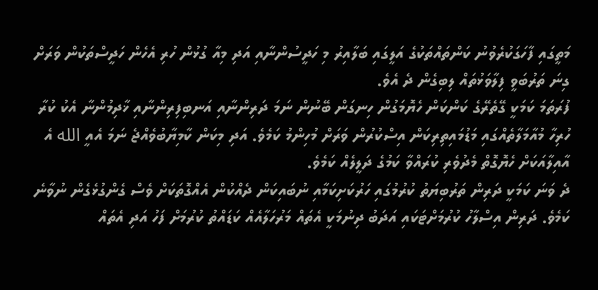މަތީގައި ފާހަގަކުރެވުނު ކަންތައްތަކުގެ އަލީގައި ބަލާއިރު މި ހަދީސުންނާއި އަދި މިއާ ގުޅުން ހުރި އެހެން ހަދީސްތަކުން ވަރަށް ގިނަ ތަރުބަވީ ފިލާވަޅުތައް ލިބިގެން ދެ އެވެ.
ފުރަތަމަ ކަމަކީ ގޭތެރޭގެ ކަންކަން ހެޔޮމަގުން ހިނގަން ބޭނުން ނަމަ ދަރިންނާއި އަނބިފިރިންނާއި ޚާދިމުންނާ އެކު ކުރާ ހުރިހާ މުއާމަލާތެއްގައި މަޑުމައިތިރިކަން އިސްކުރުން ވަރަށް މުހިންމު ކަމެވެ. އަދި މިކަން ކާމިޔާބުވެއްޖެ ނަމަ އެއީ الله އެ އާއިލާއަކަށް ހެޔޮގޮތް މެދުވެރި ކުރައްވާ ކަމުގެ ދަލީލެއް ކަމެވެ.
ދެ ވަނަ ކަމަކީ ދަރިން ތަރުބިޔަތު ކުރުމުގައި ހަރުކަށިކަމާއި ނުބައިކަން ދެއްކުން އެއްގޮތަކަށް ވެސް ގެންގުޅެގެން ނުވާނެ ކަމެވެ. ދަރިން އިސްލާހު ކުރުމަށްޓަކައި އަދަބު ދިނުމަކީ އެތައް މަރުހަލާއެއް ކަޑައްތު ކުރުމަށް ފަހު އަދި އެތައް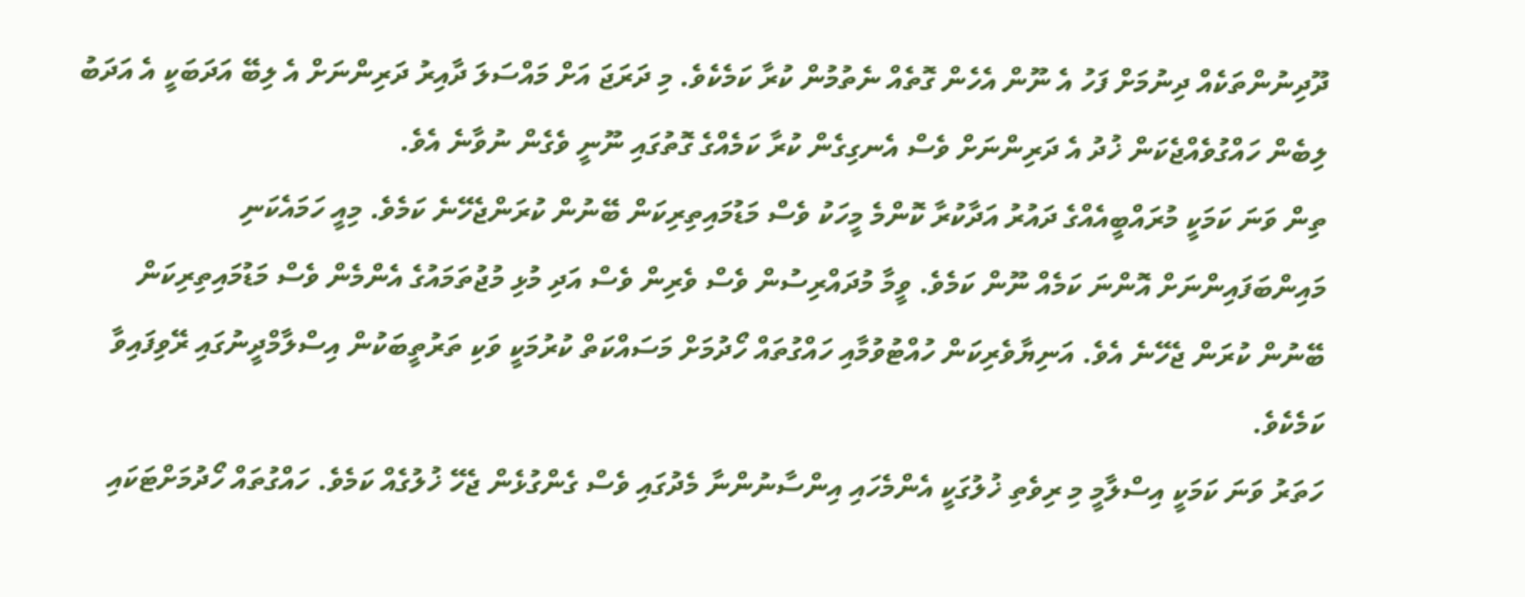ދޫދިނުންތަކެއް ދިނުމަށް ފަހު އެ ނޫން އެހެން ގޮތެއް ނެތުމުން ކުރާ ކަމެކެވެ. މި ދަރަޖަ އަށް މައްސަލަ ދާއިރު ދަރިންނަށް އެ ލިބޭ އަދަބަކީ އެ އަދަބު ލިބެން ހައްގުވެއްޖެކަން ޚުދު އެ ދަރިންނަށް ވެސް އެނގިގެން ކުރާ ކަމެއްގެ ގޮތުގައި ނޫނީ ވެގެން ނުވާނެ އެވެ.
ތިން ވަނަ ކަމަކީ މުރައްބީއެއްގެ ދައުރު އަދާކުރާ ކޮންމެ މީހަކު ވެސް މަޑުމައިތިރިކަން ބޭނުން ކުރަންޖެހޭނެ ކަމެވެ. މިއީ ހަމައެކަނި މައިންބަފައިންނަށް އޮންނަ ކަމެއް ނޫން ކަމެވެ. ވީމާ މުދައްރިސުން ވެސް ވެރިން ވެސް އަދި މުޅި މުޖުތަމައުގެ އެންމެން ވެސް މަޑުމައިތިރިކަން ބޭނުން ކުރަން ޖެހޭނެ އެވެ. އަނިޔާވެރިކަން ހުއްޓުވުމާއި ހައްގުތައް ހޯދުމަށް މަސައްކަތް ކުރުމަކީ ވަކި ތަރުތީބަކުން އިސްލާމްދީނުގައި ރޭވިފައިވާ ކަމެކެވެ.
ހަތަރު ވަނަ ކަމަކީ އިސްލާމީ މި ރިވެތި ޚުލުގަކީ އެންމެހައި އިންސާނުންނާ މެދުގައި ވެސް ގެންގުޅެން ޖެހޭ ޚުލުގެއް ކަމެވެ. ހައްގުތައް ހޯދުމަށްޓަކައި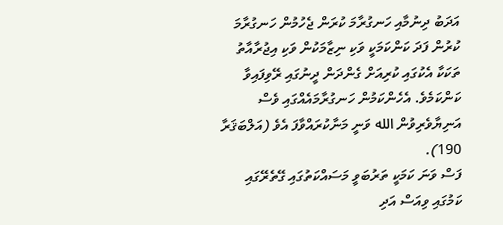އަދަބު ދިނުމާއި ހަނގުރާމަ ކުރަން ޖެހުމުން ހަނގުރާމަ ކުރުން ފަދަ ކަންކަމަކީ ވަކި ނިޒާމަކުން ވަކި އިޖުރާއާތު ތަކަކާ އެކުގައި ކުރިއަށް ގެންދަން ދީނުގައި ރޭވިފައިވާ ކަންކަމެވެ. އެހެންކަމުން ހަނގުރާމައެއްގައި ވެސް އަނިޔާވެރިވުން الله ވަނީ މަނާކުރައްވާފަ އެވެ (އަލްބަޤަރާ 190).
ފަސް ވަނަ ކަމަކީ ތަރުބަވީ މަސައްކަތުގައި ގޭތެރޭގައި ކަމުގައި ވިއަސް އަދި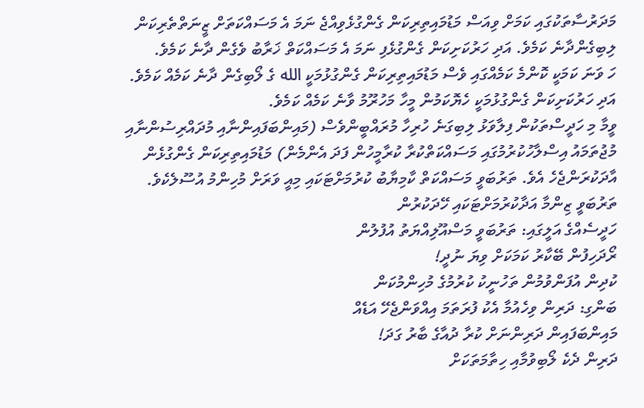މަދަރުސާތަކުގައި ކަމަށް ވިއަސް މަޑުމައިތިރިކަން ގެންގުޅެވިއްޖެ ނަމަ އެ މަސައްކަތަށް ޒީނަތްތެރިކަން ލިބިގެންދާނެ ކަމެވެ. އަދި ހަރުކަށިކަން ގެންގުޅެފި ނަމަ އެ މަސައްކަތް ޚަރާބު ވެގެން ދާނެ ކަމެވެ.
ހަ ވަނަ ކަމަކީ ކޮންމެ ކަމެއްގައި ވެސް މަޑުމައިތިރިކަން ގެންގުޅުމަކީ الله ގެ ލޯބިގެން ދާނެ ކަމެއް ކަމެވެ. އަދި ހަރުކަށިކަން ގެންގުޅުމަކީ ހެޔޮކަމުން މީހާ މަހުރޫމު ވާނެ ކަމެއް ކަމެވެ.
ވީމާ މި ހަދީސްތަކުން ފިލާވަޅު ލިބިގަނެ ހުރިހާ މުރައްބީންވެސް (މައިންބަފައިންނާއި މުދައްރިސުންނާއި މުޖުތަމައު އިސްލާހުކުރުމުގައި މަސައްކަތްކުރާ ކުރާމީހުން ފަދަ އެންމެން) މަޑުމައިތިރިކަން ގެންގުޅެން އާދަކުރަންޖެހެ އެވެ. ތަރުބަވީ މަސައްކަތް ކާމިޔާބު ކުރުމަށްޓަކައި މިއީ ވަރަށް މުހިންމު އުސޫލެކެވެ.
ތަރުބަވީ ޒިންމާ އަދާކުރުމަށްޓަކައި ހޭދަކުރުން
ހަދީސެއްގެ އަލީގައި: ތަރުބަވީ މަސްއޫލިއްޔަތު އުފުލުން
ރޯދަހިފުން ބޭކާރު ކަމަކަށް ވިޔަ ނުދީ!
ކުދިން އުފަންވުމުން ތަހުނީކު ކުރުމުގެ މުހިންމުކަން
ބަންގި: ދަރިން ވިހެއުމާ އެކު ފުރަތަމަ އިއްވަންޖެހޭ އަޑެއް
މައިންބަފައިން ދަރިންނަށް ކުރާ ދުއާގެ ބާރު ގަދަ!
ދަރިން ދެކެ ލޯބިވުމާއި ހިތާމަތަކަށް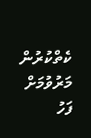ކެތްކުރުން
މަރުވުމަށް ފަހު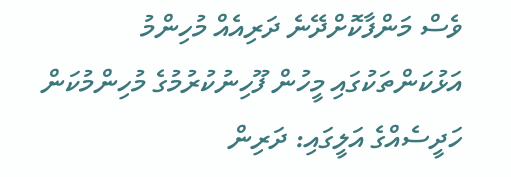ވެސް މަންފާކޮށްދޭނެ ދަރިއެއް މުހިންމު
އަޅުކަންތަކުގައި މީހުން ފޫހިނުކުރުމުގެ މުހިންމުކަން
ހަދީސެއްގެ އަލީގައި: ދަރިން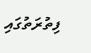ފިތުރަތުގައި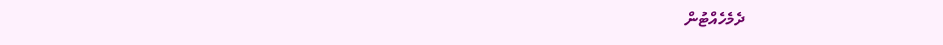ދެމެހެއްޓުން